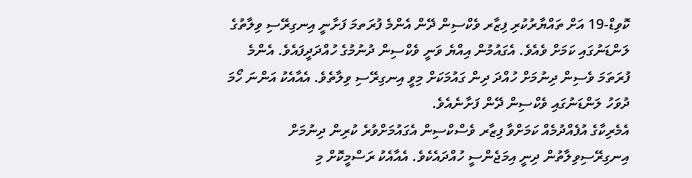ކޮވިޑް-19 އަށް ތައްޔާރުކުރި ފިޒާރ ވެކްސިން ދޭން އެންމެ ފުރަތމަ ފަށާނީ އިނގިރޭސި ވިލާތުގެ ލަންޑަނުގައި ކަމަށް ވެއެވެ. އެގައުމުން އިއްޔެ ވަނީ ވެކްސިން ދުނުމުގެ ހުއްދަދީފައެވެ. އެންމެ ފުރަތަމަ ވެސިން ދިނުމަށް ހުއްދަ ދިން ގައުމަކަށް މިވީ އިނގިރޭސި ވިލާތެވެ. އެއާއެކު އަންނަ ހޯމަ ދުވަހު ލަންޑަނުގައި ވެކްސިން ދޭން ފަށާނެއެވެ.
އެމެރިކާގެ އުފެއްދުމެއް ކަމަށްވާ ފިޒާރ ވެސްކްސިން އެގައުމަށްވުރެ ކުރިން ދިނުމަށް އިނގިރޭސިވިލާތުން ދިނީ އިމަޖެންސީ ހުއްދައެކެވެ. އެއާއެކު ރަސްމީކޮށް މި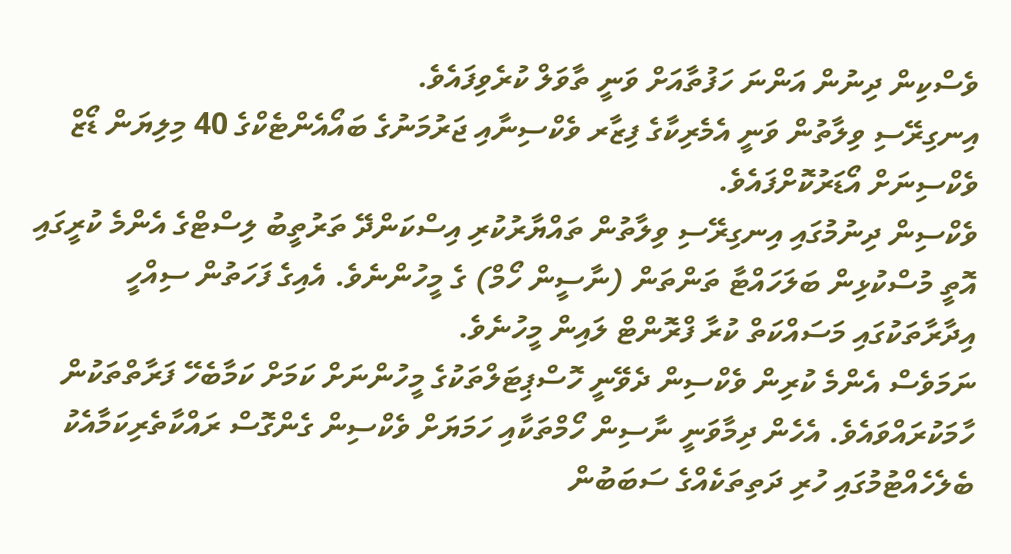ވެސްކިން ދިނުން އަންނަ ހަފުތާއަށް ވަނީ ތާވަލް ކުރެވިފައެވެ.
އިނގިރޭސި ވިލާތުން ވަނީ އެމެރިކާގެ ފިޒާރ ވެކްސިނާއި ޖަރުމަނުގެ ބައޯއެންޓެކްގެ 40 މިލިޔަން ޑޯޒް ވެކްސިނަށް އޯޑަރުކޮށްފައެވެ.
ވެކްސިން ދިނުމުގައި އިނގިރޭސި ވިލާތުން ތައްޔާރުކުރި އިސްކަންދޭ ތަރުތީބު ލިސްޓްގެ އެންމެ ކުރީގައި އޮތީ މުސްކުޅިން ބަލަހައްޓާ ތަންތަން (ނާސީން ހޯމް) ގެ މީހުންނެވެ. އެއިގެ ފަހަތުން ސިއްހީ އިދާރާތަކުގައި މަސައްކަތް ކުރާ ފްރޮންޓް ލައިން މީހުނެވެ.
ނަމަވެސް އެންމެ ކުރިން ވެކްސިން ދެވޭނީ ހޮސްޕިޓަލްތަކުގެ މީހުންނަށް ކަމަށް ކަމާބެހޭ ފަރާތްތަކުން ހާމަކުރައްވައެވެ. އެހެން ދިމާވަނީ ނާސިން ހޯމްތަކާއި ހަމަޔަށް ވެކްސިން ގެންގޮސް ރައްކާތެރިކަމާއެކު ބެލެހެއްޓުމުގައި ހުރި ދަތިތަކެއްގެ ސަބަބުން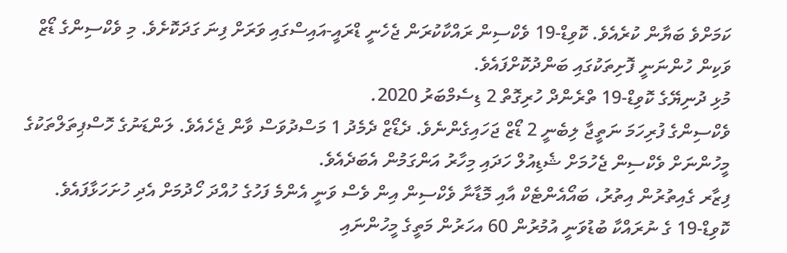ކަމަށްވެ ބަޔާން ކުރެއެވެ. ކޮވިޑް-19 ވެކްސިން ރައްކާކުރަން ޖެހެނީ ޑްރައީ-އައިސްގައި ވަރަށް ފިނަ ގަދަކޮށެވެ. މި ވެކްސިންގެ ޑޯޒް ވަކިން ހުންނަނީ ފޮށިތަކުގައި ބަންދުކޮށްފައެވެ.
މުޅި ދުނިޔޭގެ ކޮވިޑް-19 ތްރެންދް ހުރިގޮތް 2 ޑިސެމްބަރު 2020.
ވެކްސިންގެ ފުރިހަމަ ނަތީޖާ ލިބެނީ 2 ޑޯޒް ޖަހައިގެންނެވެ. ދެޑޯޒް ދެމެދު 1 މަސްދުވަސް ވާން ޖެހެއެވެ. ލަންޑަނުގެ ހޮސްޕިތަލްތަކުގެ މީހުންނަށް ވެކްސިން ޖެހުމަށް ޝެޑިއުލް ހަދައި މިހާރު އަންގަމުން އެބަދެއެވެ.
ފިޒާރ ގެއިތުރުން އިތުރު، ބައޯއެންޓެކް އާއި މޮޑާނާ ވެކްސިން އިން ވެސް ވަނީ އެންމެ ފަހުގެ ހުއްދަ ހޯދުމަށް އެދި ހުށަހަޅާފައެވެ.
ކޮވިޑް-19 ގެ ނުރައްކާ ބުޑުވަނީ އުމުރުން 60 އހަރުން މަތީގެ މީހުންނައި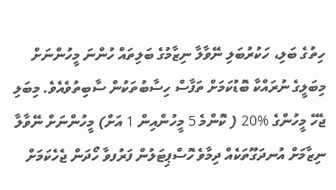ހިތުގެ ބަލި، ހަކުރުބަލި ނޭވާލާ ނިޒާމުގެ ބަލިތައް ހުންނަ މީހުންނަށް މިބަލީގެ ނުރައްކާ ބޮޑުކަމަށް ތަފާސް ހިސާބުތަކުން ސާބިތުވެއެވެ. މިބަލި ޖެހޭ މީހުންގެ %20 ( ކޮންމެ 5 މީހުންއިން 1 އަށް) މީހުންނަށް ނޭވާލާ ނިޒާމަށް އުނދަގޫތަކެއް ދިމާވެ ހޮސްޕިޓަލުން ފަރުފވާ ހޯދަން ޖެހެކަމަށް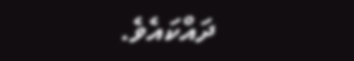ދައްކައެވެ.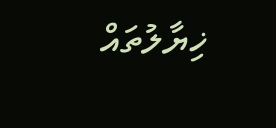ޚިޔާލުތައް